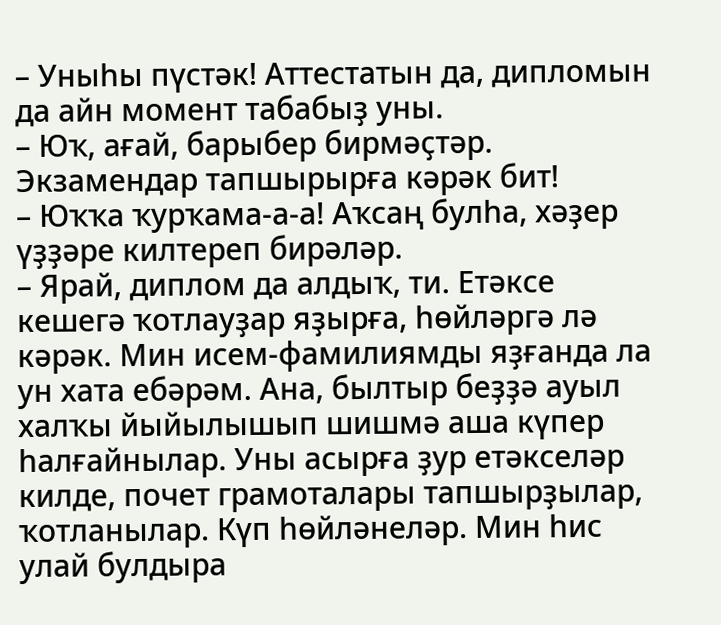– Уныһы пүстәк! Аттестатын да, дипломын да айн момент табабыҙ уны.
– Юҡ, ағай, барыбер бирмәҫтәр. Экзамендар тапшырырға кәрәк бит!
– Юҡҡа ҡурҡама-а-а! Аҡсаң булһа, хәҙер үҙҙәре килтереп бирәләр.
– Ярай, диплом да алдыҡ, ти. Етәксе кешегә ҡотлауҙар яҙырға, һөйләргә лә кәрәк. Мин исем-фамилиямды яҙғанда ла ун хата ебәрәм. Ана, былтыр беҙҙә ауыл халҡы йыйылышып шишмә аша күпер һалғайнылар. Уны асырға ҙур етәкселәр килде, почет грамоталары тапшырҙылар, ҡотланылар. Күп һөйләнеләр. Мин һис улай булдыра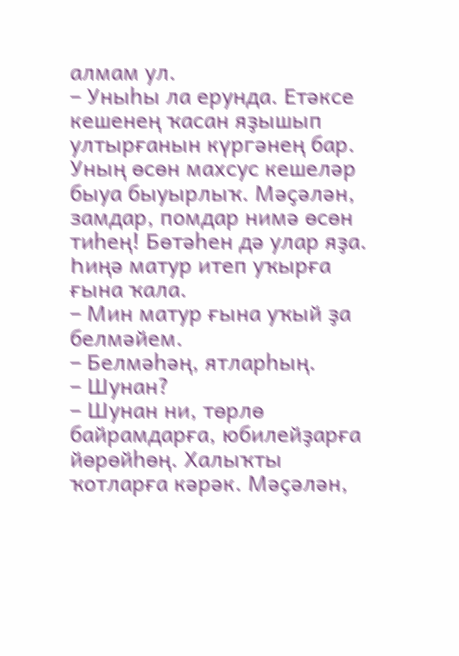алмам ул.
– Уныһы ла ерунда. Етәксе кешенең ҡасан яҙышып ултырғанын күргәнең бар. Уның өсөн махсус кешеләр быуа быуырлыҡ. Мәҫәлән, замдар, помдар нимә өсөн тиһең! Бөтәһен дә улар яҙа. Һиңә матур итеп уҡырға ғына ҡала.
– Мин матур ғына уҡый ҙа белмәйем.
– Белмәһәң, ятларһың.
– Шунан?
– Шунан ни, төрлө байрамдарға, юбилейҙарға йөрөйһөң. Халыҡты ҡотларға кәрәк. Мәҫәлән,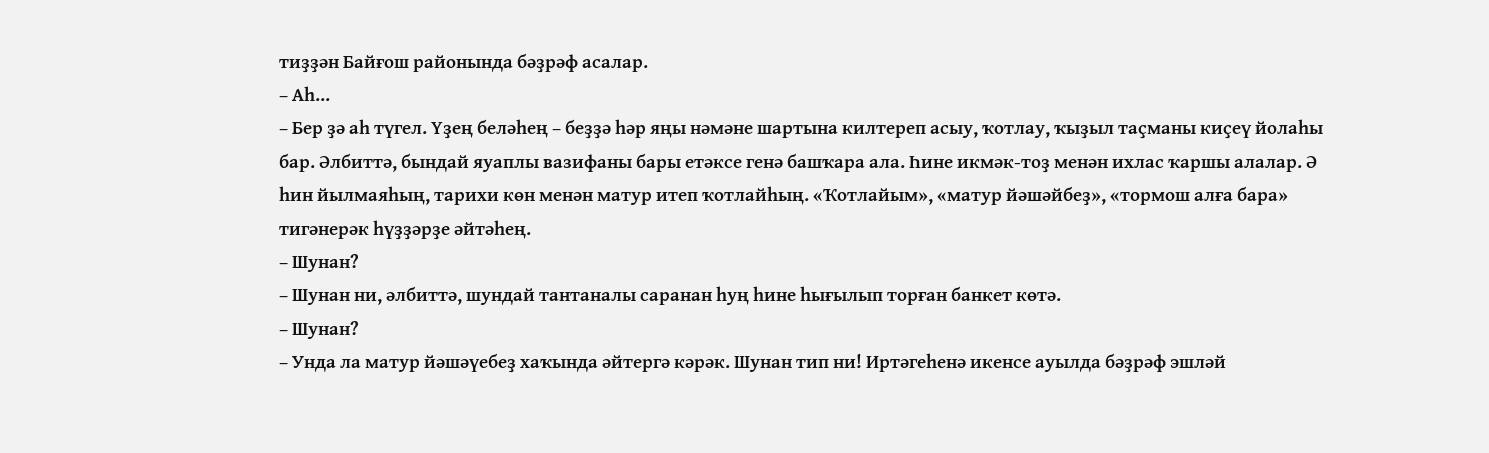тиҙҙән Байғош районында бәҙрәф асалар.
– Аһ...
– Бер ҙә аһ түгел. Үҙең беләһең – беҙҙә һәр яңы нәмәне шартына килтереп асыу, ҡотлау, ҡыҙыл таҫманы киҫеү йолаһы бар. Әлбиттә, бындай яуаплы вазифаны бары етәксе генә башҡара ала. Һине икмәк-тоҙ менән ихлас ҡаршы алалар. Ә һин йылмаяһың, тарихи көн менән матур итеп ҡотлайһың. «Ҡотлайым», «матур йәшәйбеҙ», «тормош алға бара» тигәнерәк һүҙҙәрҙе әйтәһең.
– Шунан?
– Шунан ни, әлбиттә, шундай тантаналы саранан һуң һине һығылып торған банкет көтә.
– Шунан?
– Унда ла матур йәшәүебеҙ хаҡында әйтергә кәрәк. Шунан тип ни! Иртәгеһенә икенсе ауылда бәҙрәф эшләй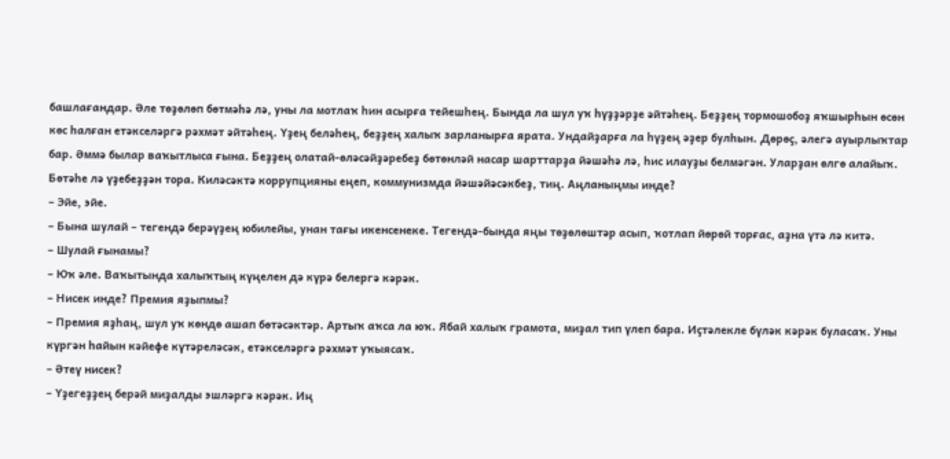башлағандар. Әле төҙөлөп бөтмәһә лә, уны ла мотлаҡ һин асырға тейешһең. Бында ла шул уҡ һүҙҙәрҙе әйтәһең. Беҙҙең тормошобоҙ яҡшырһын өсөн көс һалған етәкселәргә рәхмәт әйтәһең. Үҙең беләһең, беҙҙең халыҡ зарланырға ярата. Ундайҙарға ла һүҙең әҙер булһын. Дөрөҫ, әлегә ауырлыҡтар бар. Әммә былар ваҡытлыса ғына. Беҙҙең олатай-өләсәйҙәребеҙ бөтөнләй насар шарттарҙа йәшәһә лә, һис илауҙы белмәгән. Уларҙан өлгө алайыҡ. Бөтәһе лә үҙебеҙҙән тора. Киләсәктә коррупцияны еңеп, коммунизмда йәшәйәсәкбеҙ, тиң. Аңланыңмы инде?
– Эйе, эйе.
– Бына шулай – тегендә берәүҙең юбилейы, унан тағы икенсенеке. Тегендә-бында яңы төҙөлөштәр асып, ҡотлап йөрөй торғас, аҙна үтә лә китә.
– Шулай ғынамы?
– Юҡ әле. Ваҡытында халыҡтың күңелен дә күрә белергә кәрәк.
– Нисек инде? Премия яҙыпмы?
– Премия яҙһаң, шул уҡ көндө ашап бөтәсәктәр. Артыҡ аҡса ла юҡ. Ябай халыҡ грамота, миҙал тип үлеп бара. Иҫтәлекле бүләк кәрәк буласаҡ. Уны күргән һайын кәйефе күтәреләсәк, етәкселәргә рәхмәт уҡыясаҡ.
– Әтеү нисек?
– Үҙегеҙҙең берәй миҙалды эшләргә кәрәк. Иң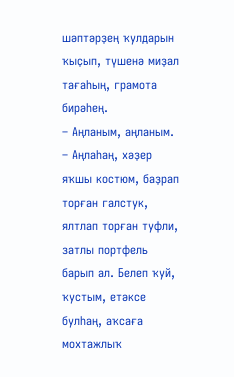шәптәрҙең ҡулдарын ҡыҫып, түшенә миҙал тағаһың, грамота бирәһең.
– Аңланым, аңланым.
– Аңлаһаң, хәҙер яҡшы костюм, баҙрап торған галстук, ялтлап торған туфли, затлы портфель барып ал. Белеп ҡуй, ҡустым, етәксе булһаң, аҡсаға мохтажлыҡ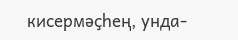кисермәҫһең, унда-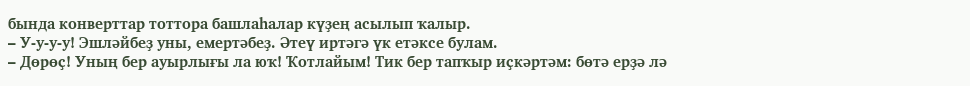бында конверттар тоттора башлаһалар күҙең асылып ҡалыр.
– У-у-у-у! Эшләйбеҙ уны, емертәбеҙ. Әтеү иртәгә үк етәксе булам.
– Дөрөҫ! Уның бер ауырлығы ла юҡ! Ҡотлайым! Тик бер тапҡыр иҫкәртәм: бөтә ерҙә лә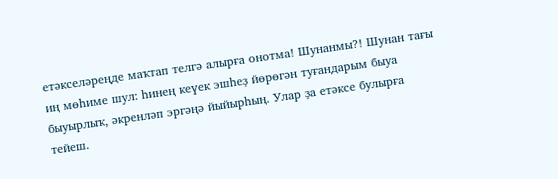етәкселәреңде маҡтап телгә алырға онотма! Шунанмы?! Шунан тағы иң мөһиме шул: һинең кеүек эшһеҙ йөрөгән туғандарым быуа быуырлыҡ, әкренләп эргәңә йыйырһың. Улар ҙа етәксе булырға тейеш.